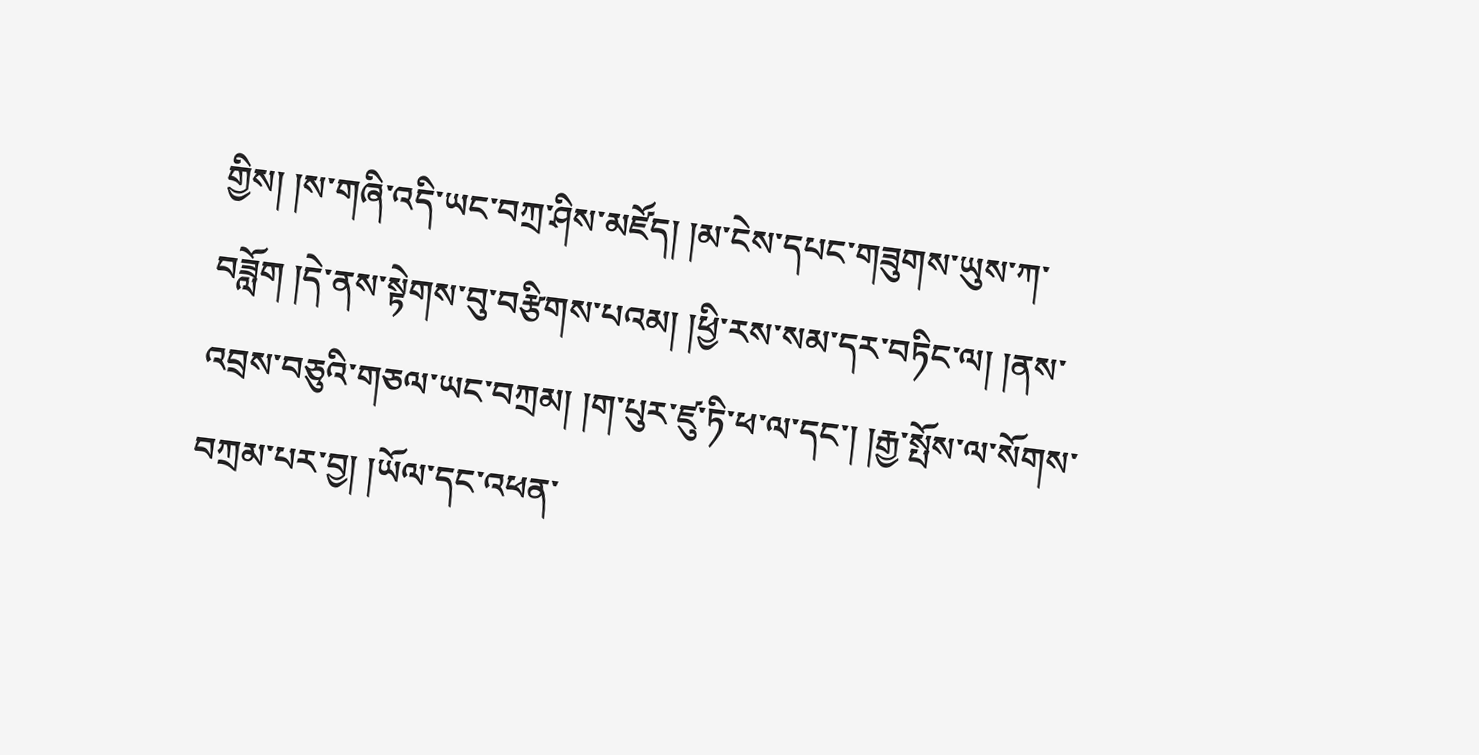གྱིས། །ས་གཞི་འདི་ཡང་བཀྲ་ཤིས་མཛོད། །མ་ངེས་དཔང་གཟུགས་ཡུས་ཀ་བཟློག །དེ་ནས་སྟེགས་བུ་བརྩིགས་པའམ། །ཕྱི་རས་སམ་དར་བཏིང་ལ། །ནས་འབྲས་བཅུའི་གཅལ་ཡང་བཀྲམ། །ག་པུར་ཛུ་ཏི་ཕ་ལ་དང་། །རྒྱ་སྤོས་ལ་སོགས་བཀྲམ་པར་བྱ། །ཡོལ་དང་འཕན་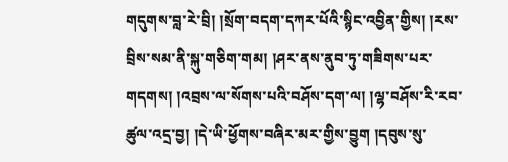གདུགས་བླ་རེ་བྲི། །སྲོག་བདག་དཀར་པོའི་སྙིང་འབྱིན་གྱིས། །རས་བྲིས་སམ་ནི་སྐུ་གཅིག་གམ། །ཤར་ནས་ནུབ་ཏུ་གཟིགས་པར་གདགས། །འབྲས་ལ་སོགས་པའི་བཤོས་དག་ལ། །ལྷ་བཤོས་རི་རབ་ཚུལ་འདྲ་བྱ། །དེ་ཡི་ཕྱོགས་བཞིར་མར་གྱིས་བྱུག །དབུས་སུ་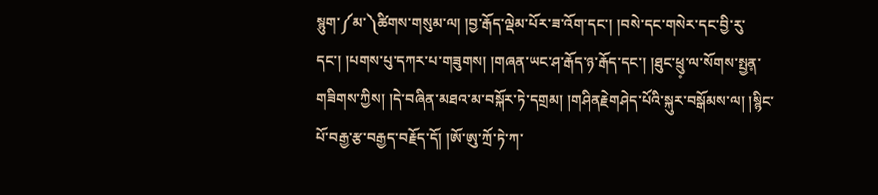སྙུག་༼མ་༽ཚིགས་གསུམ་ལ། །བྱ་རྒོད་ལྡེམ་པོར་ཟ་འོག་དང་། །བསེ་དང་གསེར་དང་བྱི་རུ་དང་། །པགས་པུ་དཀར་པ་གཟུགས། །གཞན་ཡང་ཤ་རྒོད་ཉ་རྒོད་དང་། །ཐུང་ཕྲུ༷་ལ་སོགས་སྤྱན༷་གཟིགས་ཀྱིས། །དེ་བཞིན་མཐའ་མ་བསྐོར་ཏེ་དགྲམ། །གཤིནརྗེགཤེད་པོའི་སྐུར་བསྒོམས་ལ། །སྙིང་པོ་བརྒྱ་རྩ་བརྒྱད་བརྗོད་དོ། །ཨོ་ཨུ་ཀྲོ་ཏེ་ཀ་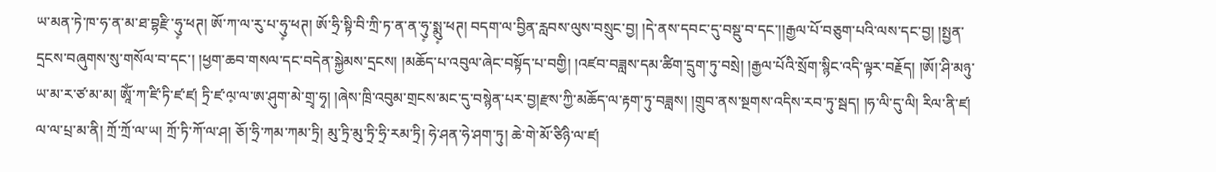ཡ་མན་ཏེ་ཁ་ཧ་ན་མ་ཐ་བྷརྫི་ཧུ༷་ཕཊ། ཨོ་ཀ་ལ་རུ་པ་ཧུ༷་ཕཊ། ཨོ་ཧྲི་སྟི་བི་ཀྲི་ཏ་ན་ན་ཧུ༷་སྨུ༷་ཕཊ། བདག་ལ་བྱིན་རླབས་ལུས་བསྲུང་བྱ། །དེ་ནས་དབང་དུ་བསྡུ་བ་དང་།།རྒྱལ་པོ་བཅུག་པའི་ལས་དང་བྱ། །སྤྱན་དྲངས་བཞུགས་སུ་གསོལ་བ་དང་། །ཕྱག་ཆབ་གསལ་དང་བདེན་སྐྱེམས་དྲངས། །མཆོད་པ་འབུལ་ཞེང་བསྟོད་པ་བགྱི། །འཛབ་བཟླས་དམ་ཚིག་དྲུག་ཏུ་བསྲེ། །རྒྱལ་པོའི་སྲོག་སྙིང་འདི་ལྟར་བརྗོད། །ཨོ།་ཤི་མཉུ་ཡ་མ་ར་ཙ་མ་མ། ཨཱོཾ་ཀ་ཛི་ཏི་ཛ་ཛ། ཏྲི་ཛ་ལ༷་ལ་ཨ་ཤུག་མེ་གྲྭ་ཧྭ། །ཞེས་ཁྲི་འབུམ་གྲངས་མང་དུ་བསྙེན་པར་བྱ།རྫས་ཀྱི་མཆོད་ལ་རྟག་ཏུ་བཟླས། །གྲུབ་ནས་སྔགས་འདིས་རབ་ཏུ་སྦད། །ཧ་ལི་དུ་ལི། རིལ་ནི་ཛ། ལ་ལ་པྲ་མ་ནི། ཀྲོ་ཀྲོ་ལ་ཡ། ཀྲོ་ཏི་ཀོ་ལ་ཤ། ཅོ།་ཧྲི་ཀམ་ཀམ་ཏྲི། མུ་ཏྲི་མུ་ཏྲི་ཧྲི་རམ་ཏྲི། ཧེ་ཤན་ཧེ་ཤག་ཏུ། ཆེ་གེ་མོ་ཙིཉི་ལ་ཛ།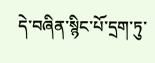དེ་བཞིན་སྙིང་པོ་དྲག་ཏུ་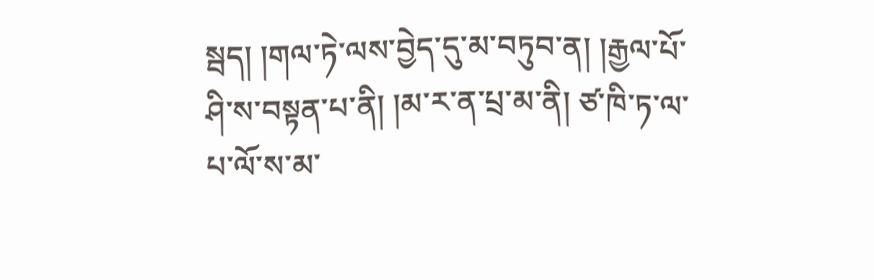སྦད། །གལ་ཏེ་ལས་བྱེད་དུ་མ་བཏུབ་ན། །རྒྱལ་པོ་ཤི་ས་བསྟན་པ་ནི། །མ་ར་ན་པྲ་མ་ནི། ཙ་ཁི་ཏ་ལ་པ་ལོ་ས་མ་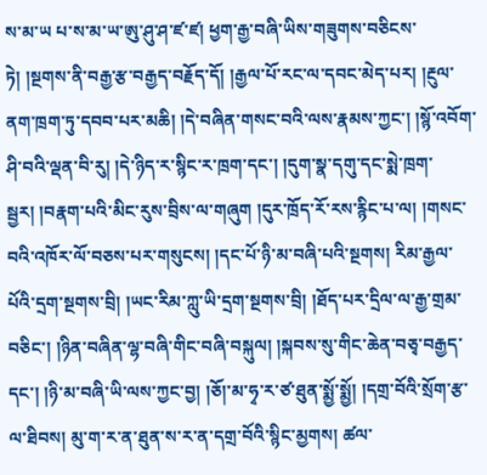ས་མ་ཡ པ་ས་མ་ཡ་ཨུ་ཤུ་ཤ་ཛ་ཛ། ཕྱག་རྒྱ་བཞི་ཡིས་གཟུགས་བཅིངས་ཏེ། །སྔགས་ནི་བརྒྱ་རྩ་བརྒྱད་བརྗོད་དོ། །རྒྱལ་པོ་རང་ལ་དབང་མེད་པར། །རྔུལ་ནག་ཁྲག་ཏུ་དབབ་པར་མཆི། །དེ་བཞིན་གསང་བའི་ལས་རྣམས་ཀྱང་། །སྙོ་འབོག་ཤི་བའི་ལྡན་བི་རུ། །དེ་ཉིད་ར་སྙིང་ར་ཁྲག་དང་། །དུག་སྣ་དགུ་དང་སྨེ་ཁྲག་སྦྱར། །བརྣག་པའི་མིང་རུས་བྲིས་ལ་གཞུག །དུར་ཁྲོད་རོ་རས་རྙིང་པ་ལ། །གསང་བའི་འཁོར་ལོ་བཅས་པར་གསུངས། །དང་པོ་ཉི་མ་བཞི་པའི་སྔགས། རིམ་རྒྱལ་པོའི་དྲག་སྔགས་བྲི། །ཡང་རིམ་ཀླུ་ཡི་དྲག་སྔགས་བྲི། །ཐོད་པར་དྲིལ་ལ་རྒྱ་གྲམ་བཅིང་། །ཉིན་བཞིན་ལྷ་བཞི་གིང་བཞི་བསྐུལ། །སྐབས་སུ་གིང་ཆེན་བཅྭ་བརྒྱད་དང་། །ཉི་མ་བཞི་ཡི་ལས་ཀྱང་བྱ། །ཅོ།་མ་ཧྭ་ར་ཙ་ཐུན་སྨྱོ་སྨྱོ། །དགྲ་བོའི་སྲོག་རྩ་ལ་ཐིབས། མུ་ག་ར་ན་ཐུན་ས་ར་ན་དགྲ་བོའི་སྙིང་མྱགས། ཚལ་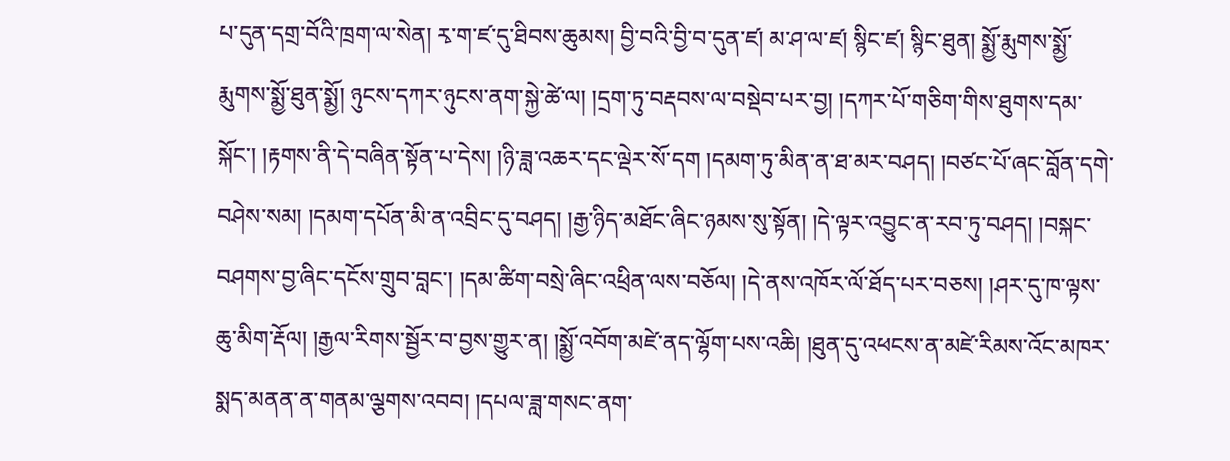པ་དུན་དགྲ་བོའི་ཁྲག་ལ་སེན། རྭ་ག་ཛ་དུ་ཐིབས་ཆུམས། བྱི་བའི་བྱི་བ་དུན་ཛ། མ་ཤ་ལ་ཛ། སྙིང་ཛ། སྙིང་ཐུན། སྨྱོ་རྨུགས་སྨྱོ་རྨུགས་སྨྱོ་ཐུན་སྨྱོ། ཉུངས་དཀར་ཉུངས་ནག་སྐྱེ་ཚེ་ལ། །དྲག་ཏུ་བརྡབས་ལ་བསྡེབ་པར་བྱ། །དཀར་པོ་གཅིག་གིས་ཐུགས་དམ་སྐོང་། །རྟགས་ནི་དེ་བཞིན་སྟོན་པ་དེས། །ཉི་ཟླ་འཆར་དང་ལྡེར་སོ་དག །དམག་ཏུ་མིན་ན་ཐ་མར་བཤད། །བཙང་པོ་ཞང་བློན་དགེ་བཤེས་སམ། །དམག་དཔོན་མི་ན་འབྲིང་དུ་བཤད། །རྒྱ་ཉིད་མཐོང་ཞིང་ཉམས་སུ་སྟོན། །དེ་ལྟར་འབྱུང་ན་རབ་ཏུ་བཤད། །བསྐང་བཤགས་བྱ་ཞིང་དངོས་གྲུབ་བླང་། །དམ་ཚིག་བསྲེ་ཞིང་འཕྲིན་ལས་བཅོལ། །དེ་ནས་འཁོར་ལོ་ཐོད་པར་བཅས། །ཤར་དུ་ཁ་ལྟས་ཆུ་མིག་རྡོལ། །རྒྱལ་རིགས་སྦྱོར་བ་བྱས་གྱུར་ན། །སྨྱོ་འབོག་མཛེ་ནད་ལྷོག་པས་འཆི། །ཐུན་དུ་འཕངས་ན་མཛེ་རིམས་འོང་མཁར་སྨད་མནན་ན་གནམ་ལྕགས་འབབ། །དཔལ་ཟླ་གསང་ནག་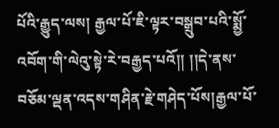པོའི་རྒྱུད་ལས། རྒྱལ་པོ་ཇི་ལྟར་བསྒྲུབ་པའི་སྨྱོ་འབོག་གི་ལེའུ་སྟེ་རེ་བརྒྱད་པའོ།། །།དེ་ནས་བཅོམ་ལྡན་འདས་གཤིན་རྗེ་གཤེད་པོས།རྒྱལ་པོ་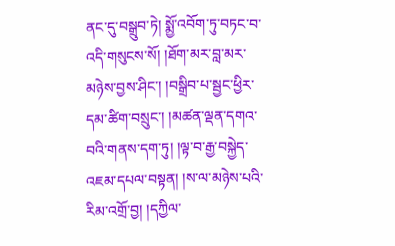ནང་དུ་བསྒྲུབ་ཏེ། སྨྱོ་འབོག་ཏུ་བཏང་བ་འདི་གསུངས་སོ། །ཐོག་མར་བླ་མར་མཉེས་བྱས་ཤིང་། །བསྒྲིབ་པ་སྦྱང་ཕྱིར་དམ་ཚིག་བསྲུང་། །མཚན་ལྡན་དགའ་བའི་གནས་དག་ཏུ། །ལྟ་བ་རྒྱ་བསྐྱེད་འཇམ་དཔལ་བསྟན། །ས་ལ་མཉེས་པའི་རིམ་འགྲོ་བྱ། །དཀྱིལ་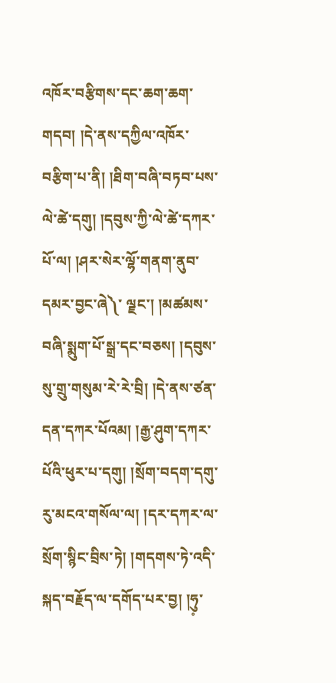འཁོར་བརྩིགས་དང་ཆག་ཆག་གདབ། །དེ་ནས་དཀྱིལ་འཁོར་བརྩིག་པ་ནི། །ཐིག་བཞི་བཏབ་པས་ལེ་ཚེ་དགུ། །དབུས་ཀྱི་ལེ་ཚེ་དཀར་པོ་ལ། །ཤར་སེར་ལྷོ་གནག་ནུབ་དམར་བྱང་ཞེ༽་ ལྗང་། །མཚམས་བཞི་སྨུག་པོ་སྒྲ་དང་བཅས། །དབུས་སུ་གྲུ་གསུམ་རེ་རེ་བྲི། །དེ་ནས་ཙན་དན་དཀར་པོའམ། །རྒྱ་ཤུག་དཀར་པོའི་ཕུར་པ་དགུ། །སྲོག་བདག་དགུ་རུ་མངའ་གསོལ་ལ། །དར་དཀར་ལ་སྲོག་སྙིང་བྲིས་ཏེ། །གདགས་ཏེ་འདི་སྐད་བརྗོད་ལ་དགོད་པར་བྱ། །ཧུ༷་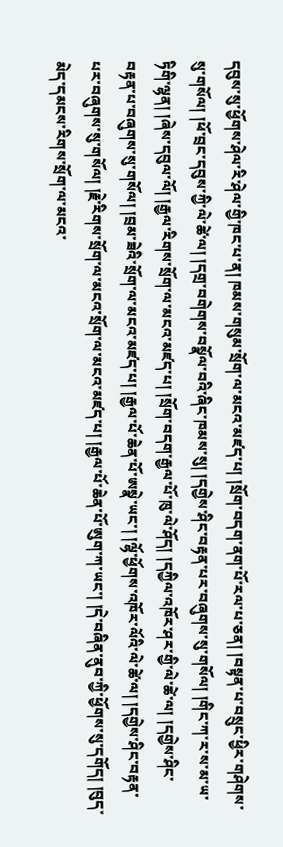དབུས་སུ་ཕྱོགས་ཤེལ་རི་ཤེལ་གྱི་ཁང་པ་ན། ཁམས་གསུམ་སྲོག་ལ་མངའ་མཛད་པ། །སྲོག་བདག་ནག་པོ་རལ་པ་ཅན། །བསྟན་པ་བསྲུང་ཕྱིར་གཤེགས་སུ་གསོལ། །ཕོ་བྲང་དབུས་ཀྱི་ལེ་ཚེ་ལ། །དགྲ་བགེགས་བསྣོལ་བའི་ཞིང་ཁམས་སུ། །དགྱེས་ཤིང་བརྟན་པར་བཞུགས་སུ་གསོལ། །གིང་ཀ་ར་ས་མ་ཡ་ཏིགི་ལྷན། །ཞེས་དབུལ་ལོ། །རྒྱལ་རིགས་སྲོག་ལ་མངའ་མཛད་པ། །སྲོག་བདག་རྒྱལ་པོ་ཁུ་ལེ་ཤོད། །དཀྱིལ་འཁོར་ཤར་གྱི་ལེ་ཚེ་ལ། །དགྱེས་ཤིང་བརྟན་པ་བཞུགས་སུ་གསོལ། །བྲམ་ཟེའི་སྲོག་ལ་མངའ་མཛད་པ། །རྒྱལ་པོ་ཆེན་པོ་ཨསྣེ་ཡང་། །ལྷོ་ཕྱོགས་འཁོར་ལོའི་ལེ་ཚེ་ལ། །དགྱེས་ཤིང་བརྟན་པར་བཞུགས་སུ་གསོལ། །རྗེ་རིགས་སྲོག་ལ་མངའ་སྲོག་ལ་མངའ་མཛད་པ། །རྒྱལ་པོ་ཆེན་པོ་ཨུག་ཀ་ཡང་། །དེ་བཞིན་ནུབ་ཀྱི་ཕྱོགས་སུ་དགོད། །བུད་མེད་དམངས་རིགས་སྲོག་ལ་མངའ་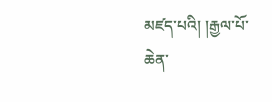མཛད་པའི། །རྒྱལ་པོ་ཆེན་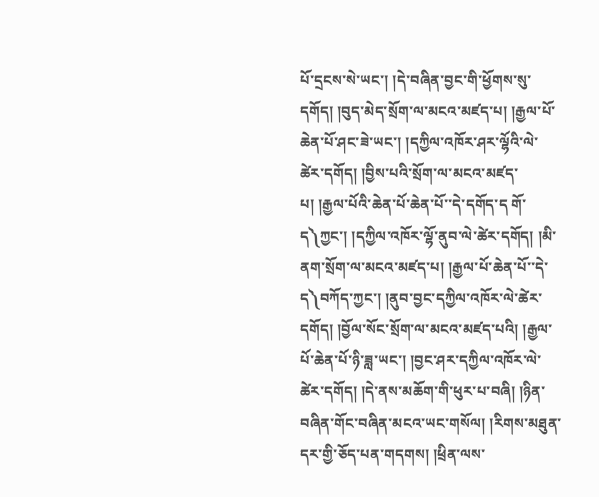པོ་དྲངས་སེ་ཡང་། །དེ་བཞིན་བྱང་གི་ཕྱོགས་སུ་དགོད། །བུད་མེད་སྲོག་ལ་མངའ་མཛད་པ། །རྒྱལ་པོ་ཆེན་པོ་ཤང་ཟེ་ཡང་། །དཀྱིལ་འཁོར་ཤར་ལྷོའི་ལེ་ཚེར་དགོད། །བྱིས་པའི་སྲོག་ལ་མངའ་མཛད་པ། །རྒྱལ་པོའི་ཆེན་པོ་ཆེན་པོ་་དེ་དགོད་ད གོ་ད༽ཀྱང་། །དཀྱིལ་འཁོར་ལྷོ་ནུབ་ལེ་ཚེར་དགོད། །མི་ནག་སྲོག་ལ་མངའ་མཛད་པ། །རྒྱལ་པོ་ཆེན་པོ་་དེ་ད༽བཀོད་ཀྱང་། །ནུབ་བྱང་དཀྱིལ་འཁོར་ལེ་ཚེར་དགོད། །བྱོལ་སོང་སྲོག་ལ་མངའ་མཛད་པའི། །རྒྱལ་པོ་ཆེན་པོ་ཉི་ཟླ་ཡང་། །བྱང་ཤར་དཀྱིལ་འཁོར་ལེ་ཚེར་དགོད། །དེ་ནས་མཆོག་གི་ཕུར་པ་བཞི། །ཉིན་བཞིན་གོང་བཞིན་མངའ་ཡང་གསོལ། །རིགས་མཐུན་དར་གྱི་ཅོད་པན་གདགས། །ཕྲིན་ལས་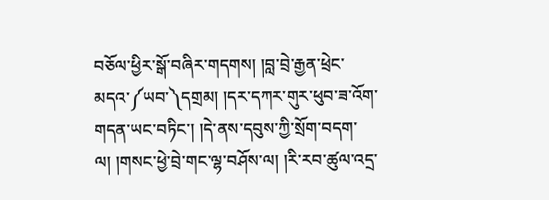བཅོལ་ཕྱིར་སྒོ་བཞིར་གདགས། །བླ་བྲེ་རྒྱན་ཕྲེང་མདའ་༼ཡབ་༽དགྲམ། །དར་དཀར་གུར་ཕུབ་ཟ་འོག་གདན་ཡང་བཏིང་། །དེ་ནས་དབུས་ཀྱི་སྲོག་བདག་ལ། །གསང་ཕྱེ་བྲེ་གང་ལྷ་བཤོས་ལ། །རི་རབ་ཚུལ་འདྲ་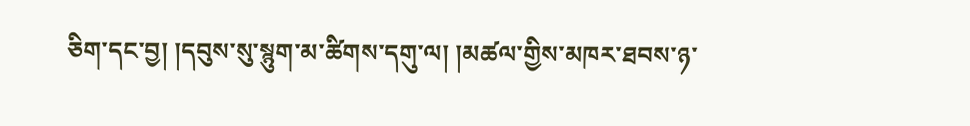ཅིག་དང་བྱ། །དབུས་སུ་སྙུག་མ་ཚིགས་དགུ་ལ། །མཚལ་གྱིས་མཁར་ཐབས་ཉ་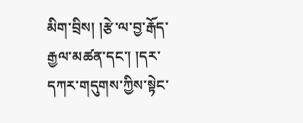མིག་བྲིས། །རྩེ་ལ་བྱ་རྒོད་རྒྱལ་མཚན་དང་། །དར་དཀར་གདུགས་ཀྱིས་སྟེང་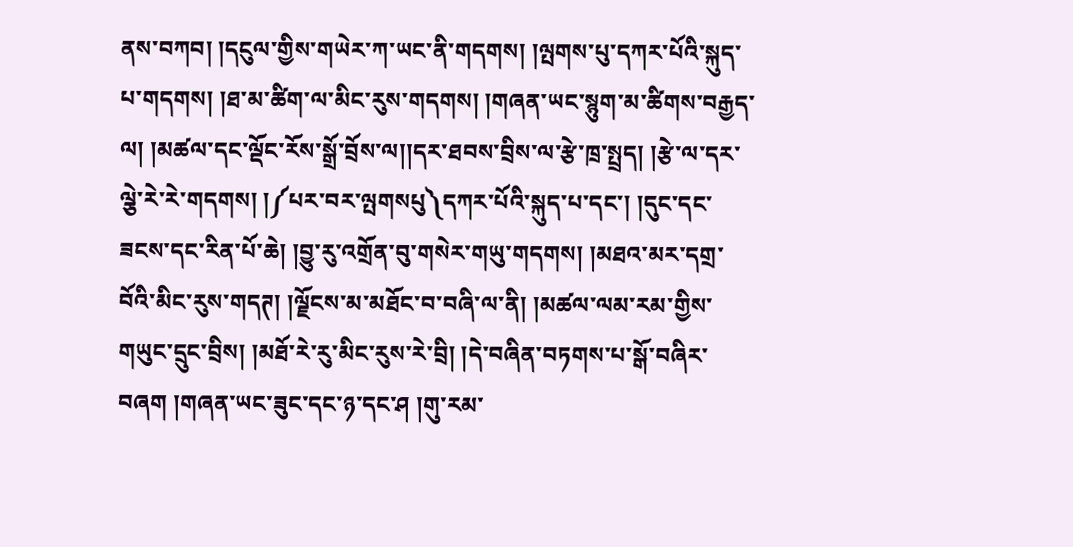ནས་བཀབ། །དངུལ་གྱིས་གཡེར་ཀ་ཡང་ནི་གདགས། །ལྤགས་པུ་དཀར་པོའི་སྐུད་པ་གདགས། །ཐ་མ་ཚིག་ལ་མིང་རུས་གདགས། །གཞན་ཡང་སྙུག་མ་ཚིགས་བརྒྱད་ལ། །མཚལ་དང་ལྡོང་རོས་སྒྲོ་བྲོས་ལ།།དར་ཐབས་བྲིས་ལ་རྩེ་ཁྲ་སྤྲད། །རྩེ་ལ་དར་ལྕེ་རེ་རེ་གདགས། །༼པར་བར་ལྤགསཔུ༽དཀར་པོའི་སྐུད་པ་དང་། །དུང་དང་ཟངས་དང་རིན་པོ་ཆེ། །བྱུ་རུ་འགྲོན་བུ་གསེར་གཡུ་གདགས། །མཐའ་མར་དགྲ་བོའི་མིང་རུས་གདཊ། །ལྗོངས་མ་མཐོང་བ་བཞི་ལ་ནི། །མཚལ་ལམ་རམ་གྱིས་གཡུང་དྲུང་བྲིས། །མཐོ་རེ་རུ་མིང་རུས་རེ་བྲི། །དེ་བཞིན་བཏགས་པ་སྒོ་བཞིར་བཞག །གཞན་ཡང་ཟུང་དང་ཉ་དང་ཤ །གུ་རམ་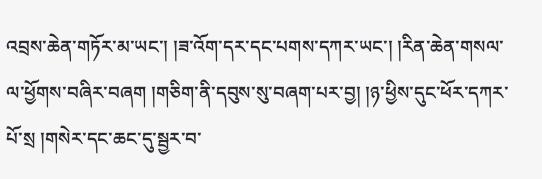འབྲས་ཆེན་གཏོར་མ་ཡང་། །ཟ་འོག་དར་དང་པགས་དཀར་ཡང་། །རིན་ཆེན་གསལ་ལ་ཕྱོགས་བཞིར་བཞག །གཅིག་ནི་དབུས་སུ་བཞག་པར་བྱ། །ཉ་ཕྱིས་དུང་ཕོར་དཀར་པོ་སྲ །གསེར་དང་ཆང་དུ་སྦྱར་བ་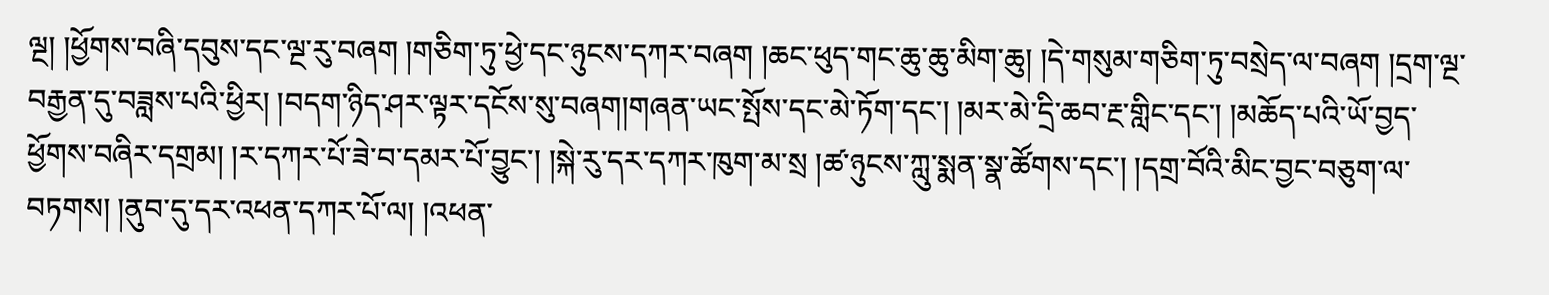ལྔ། །ཕྱོགས་བཞི་དབུས་དང་ལྔ་རུ་བཞག །གཅིག་ཏུ་ཕྱེ་དང་ཉུངས་དཀར་བཞག །ཆང་ཕུད་གང་ཆུ་ཆུ་མིག་ཆུ། །དེ་གསུམ་གཅིག་ཏུ་བསྲེད་ལ་བཞག །དྲག་ལྔ་བརྒྱན་དུ་བཟླས་པའི་ཕྱིར། །བདག་ཉིད་ཤར་ལྟར་དངོས་སུ་བཞག།གཞན་ཡང་སྤོས་དང་མེ་ཏོག་དང་། །མར་མེ་དྲི་ཆབ་རྔ་གླིང་དང་། །མཆོད་པའི་ཡོ་བྱད་ཕྱོགས་བཞིར་དགྲམ། །ར་དཀར་པོ་ཟེ་བ་དམར་པོ་བྱུང་། །སྐེ་རུ་དར་དཀར་ཁུག་མ་སྲ །ཚ་ཉུངས་ཀླུ་སྨན་སྣ་ཚོགས་དང་། །དགྲ་བོའི་མིང་བྱང་བཅུག་ལ་བཏགས། །ནུབ་དུ་དར་འཕན་དཀར་པོ་ལ། །འཕན་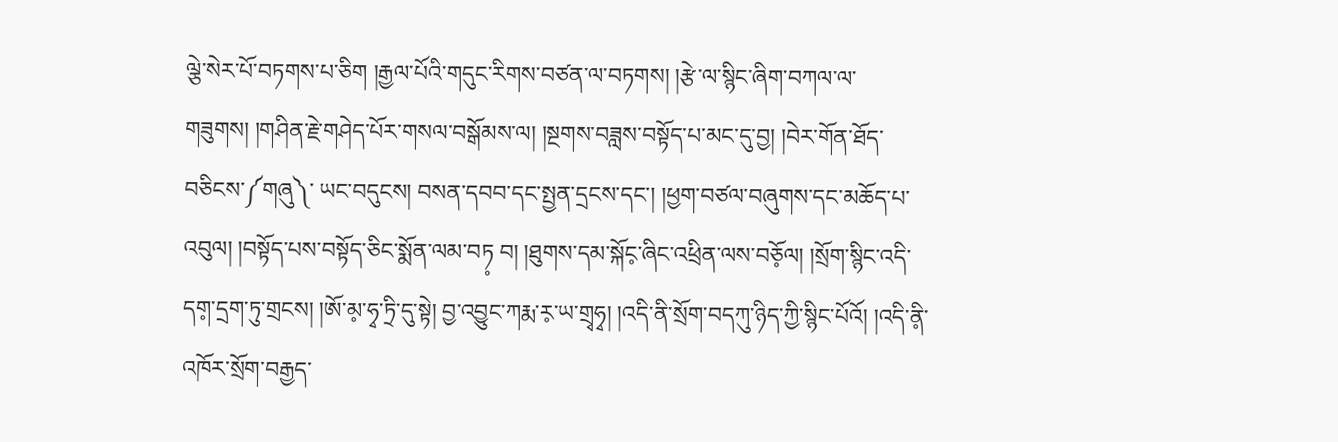ལྕེ་སེར་པོ་བཏགས་པ་ཅིག །རྒྱལ་པོའི་གདུང་རིགས་བཙན་ལ་བཏགས། །རྩེ་ལ་སྙིང་ཞིག་བཀལ་ལ་གཟུགས། །གཤིན་རྗེ་གཤེད་པོར་གསལ་བསྒོམས་ལ། །སྔགས་བཟླས་བསྟོད་པ་མང་དུ་བྱ། །བེར་གོན་ཐོད་བཅིངས་༼གཞུ༽་ ཡང་བདུངས། བསན་དབབ་དང་སྤྱན་དྲངས་དང་། །ཕྱག་བཙལ་བཞུགས་དང་མཆོད་པ་འབུལ། །བསྟོད་པས་བསྟོད་ཅིང་སྨོན་ལམ་བཏ༷ བ། །ཐུགས་དམ་སྐོང༷་ཞིང་འཕྲིན་ལས་བཅོ༷ལ། །སྲོག་སྙིང་འདི་དག༷་དྲག་ཏུ་གྲངས། །ཨོ་མ༷་ཧྭ་ཏྲི་དུ་སྟེ། བྱ་འབྱུང་ཀརྨ་ར༷་ཡ་གྲྭཧྭ། །འདི་ནི་སྲོག་བདཀུ་ཉིད་ཀྱི་སྙིང་པོའོ། །འདི་ནི༷་འཁོར་སྲོག་བརྒྱད་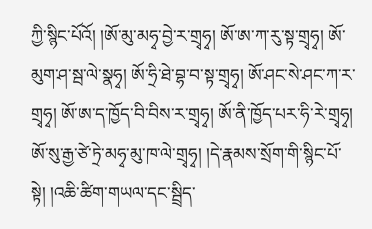ཀྱི་སྙིང་པོའོ། །ཨོ་མུ་མཧྭ་བྱེ་ར་གྲྭཧྭ། ཨོ་ཨ་ཀ་རུ་སྟ་གྲྭཧྭ། ཨོ་མུག་ཤ་སྦ་ལེ་སྣཧྭ། ཨོ་ཧྲི་ཐེ་བྷ་བ་སྟ་གྲྭཧྭ། ཨོ་ཤང་སེ་ཤང་ཀ་ར་གྲྭཧྭ། ཨོ་ཨ་ད་ཁྱོད་བི་བིས་ར་གྲྭཧྭ། ཨོ་ནི་ཁྱོད་པར་ཧི་རེ་གྲྭཧྭ། ཨོ་སུ་རྒྱ་ཙེ་ཏྲེ་མཧྭ་མུ་ཁ་ལེ་གྲྭཧྭ། །དེ་རྣམས་སྲོག་གི་སྙིང་པོ་སྟེ། །འཆི་ཚིག་གཡལ་དང་སྦྲིད་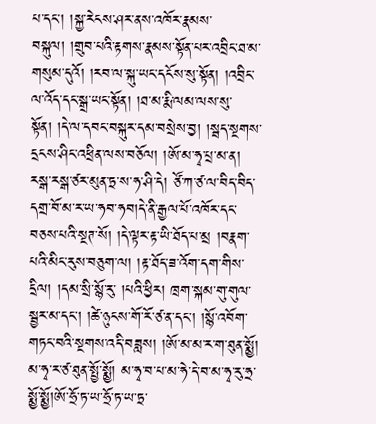པ་དང་། །སྐྱ་རེངས་ཤར་ནས་འཁོར་རྣམས་བསྐུལ། །གྲུབ་པའི་རྟགས་རྣམས་སྟོན་པར་འབྲིང་ཐ་མ་གསུམ་དུའོ། །རབ་ལ་སྐུ་ཡང་དངོས་སུ་སྟོན། །འབྲིང་ལ་འོད་དང་སྒྲ་ཡང་སྟོན། །ཐ་མ་རྨི་ལམ་ལས་སུ་སྟོན། །དེ་ལ་དབང་བསྐུར་དམ་བསྲེས་བྱ། །སྦད་སྔགས་དྲངས་ཤིང་འཕྲིན་ལས་བཅོལ། །ཨོ་མ་ཧྭ་པྲ་མ་ན། རསྒ་རསྒ་ཙར་མུན་ཏྲ་ས་ཧ་ཤི་དེ། ཙོ་ཀ་ཙ་ལ་བིད་བིད་དགྲ་བོ་མ་ར་ཡ་ཧབ་ཧབ།དེ་ནི་རྒྱལ་པོ་འཁོར་དང་བཅས་པའི་སྔཊ་སོ། །དེ་ལྟར་རྟ་ཡི་ཐོད་པ་མྲ །བརྣག་པའི་མིང་རུས་བཅུག་ལ། །རྟ་ཐོད་ཟ་འོག་དག་གིས་དྲིལ། །དམ་སྲི་སྙོ་རུ་ །པའི་ཕྱིར། ཁྲག་སྐམ་གུ་གུལ་སྦྱར་མ་དང་། །ཚེ་ཉུངས་གོ་རོ་ཙ་ན་དང་། །སྙོ་འབོག་གཏང་བའི་སྔགས་འདི་བཟླས། །ཨོ་མ་མ་ར་ག་ཐུན་སྨྱོ། མ་ཧྭ་ར་ཙ་ཐུན་སྤྱོ་སྨྱོ། མ་ཧྭ་བ་པ་མ་ཧེ་དེ་བ་མ་ཧྭ་རུ་ཧྲ་སྨྱོ་སྨྱོ།ཨོ་ཧྲོ་ཏ་ཡ་ཧྲོ་ཏ་ཡ་ཏྲ་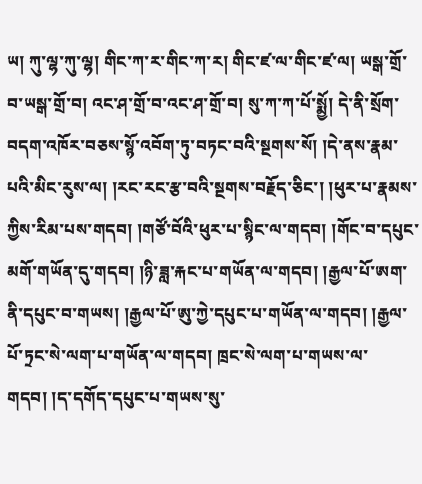ཡ། ཀུ་ལྷ་ཀུ་ལྷ། གིང་ཀ་ར་གིང་ཀ་ར། གིང་ཛ་ལ་གིང་ཛ་ལ། ཡསྒ་གྲོ་བ་ཡསྒ་གྲོ་བ། འང་ཤ་གྲོ་བ་འང་ཤ་གྲོ་བ། སུ་ཀ་ཀ་པོ་སྨྱོ། དེ་ནི་སྲོག་བདག་འཁོར་བཅས་སྙོ་འབོག་ཏུ་བཏང་བའི་སྔགས་སོ། །དེ་ནས་རྣམ་པའི་མིང་རུས་ལ། །རང་རང་རྩ་བའི་སྔགས་བརྗོད་ཅིང་། །ཕུར་པ་རྣམས་ཀྱིས་རིམ་པས་གདབ། །གཙོ་བོའི་ཕུར་པ་སྙིང་ལ་གདབ། །གོང་བ་དཔུང་མགོ་གཡོན་དུ་གདབ། །ཉི་ཟླ་རྐང་པ་གཡོན་ལ་གདབ། །རྒྱལ་པོ་ཨག་ནི་དཔུང་བ་གཡས། །རྒྱལ་པོ་ཨུ་ཀྱེ་དཔུང་པ་གཡོན་ལ་གདབ། །རྒྱལ་པོ་ཏྲང་སེ་ལག་པ་གཡོན་ལ་གདབ། ཁྲང་སེ་ལག་པ་གཡས་ལ་གདབ། །ད་དགོད་དཔུང་པ་གཡས་སུ་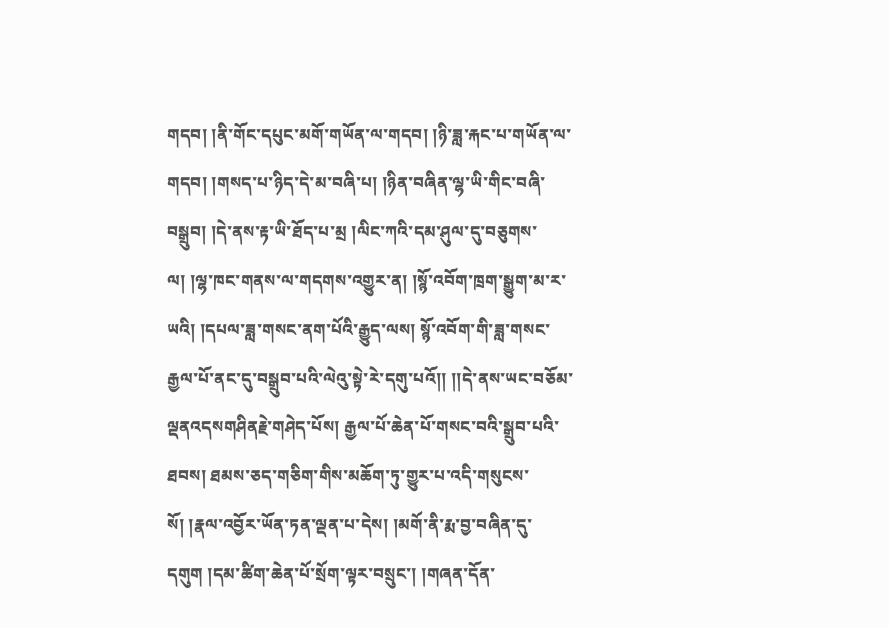གདབ། །ནི་གོང་དཔུང་མགོ་གཡོན་ལ་གདབ། །ཉི་ཟླ་རྐང་པ་གཡོན་ལ་གདབ། །གསད་པ་ཉིད་དེ་མ་བཞི་པ། །ཉིན་བཞིན་ལྷ་ཡི་གིང་བཞི་བསྒྲུབ། །དེ་ནས་རྟ་ཡི་ཐོད་པ་མྲ །ལིང་ཀའི་དམ་ཤུལ་དུ་བཅུགས་ལ། །ལྷ་ཁང་གནས་ལ་གདགས་འགྱུར་ན། །སྙོ་འབོག་ཁྲག་སྒྱུག་མ་ར་ཡའི། །དཔལ་ཟླ་གསང་ནག་པོའི་རྒྱུད་ལས། སྙོ་འབོག་གི་ཟླ་གསང་རྒྱལ་པོ་ནང་དུ་བསྒྲུབ་པའི་ལེའུ་སྟེ་རེ་དགུ་པའོ།། །།དེ་ནས་ཡང་བཅོམ་ལྡནའདསགཤིནརྗེ་གཤེད་པོས། རྒྱལ་པོ་ཆེན་པོ་གསང་བའི་སྒྲུབ་པའི་ཐབས། ཐམས་ཅད་གཅིག་གིས་མཆོག་ཏུ་གྱུར་པ་འདི་གསུངས་སོ། །རྣལ་འབྱོར་ཡོན་ཏན་ལྡན་པ་དེས། །མགོ་ནི་རྨ་བྱ་བཞིན་དུ་དགུག །དམ་ཚིག་ཆེན་པོ་སྲོག་ལྟར་བསྲུང་། །གཞན་དོན་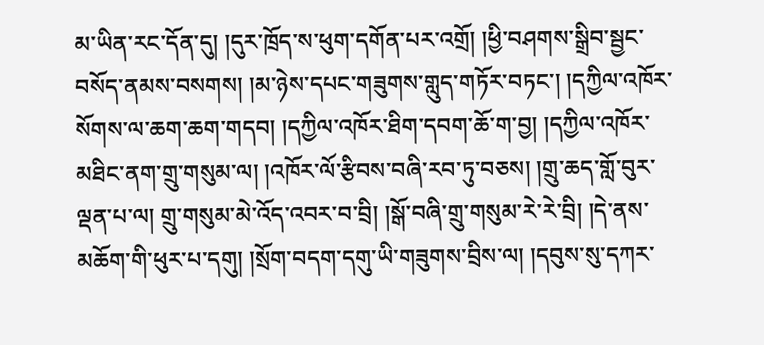མ་ཡིན་རང་དོན་དུ། །དུར་ཁྲོད་ས་ཕུག་དགོན་པར་འགྲོ། །ཕྱི་བཤགས་སྒྲིབ་སྦྱང་བསོད་ནམས་བསགས། །མ་ཉེས་དཔང་གཟུགས་གླུད་གཏོར་བཏང་། །དཀྱིལ་འཁོར་སོགས་ལ་ཆག་ཆག་གདབ། །དཀྱིལ་འཁོར་ཐིག་དབག་ཆོ་ག་བྱ། །དཀྱིལ་འཁོར་མཐིང་ནག་གྲུ་གསུམ་ལ། །འཁོར་ལོ་རྩིབས་བཞི་རབ་ཏུ་བཅས། །གྲུ་ཆད་གློ་བུར་ལྡན་པ་ལ། གྲུ་གསུམ་མེ་འོད་འབར་བ་བྲི། །སྒོ་བཞི་གྲུ་གསུམ་རེ་རེ་བྲི། །དེ་ནས་མཆོག་གི་ཕུར་པ་དགུ། །སྲོག་བདག་དགུ་ཡི་གཟུགས་བྲིས་ལ། །དབུས་སུ་དཀར་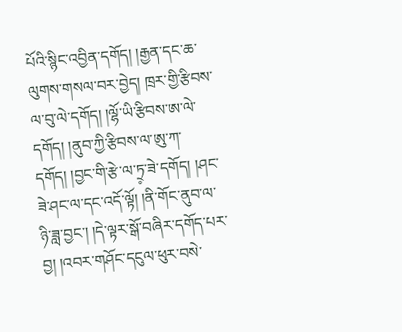པོའི་སྙིང་འབྱིན་དགོད། །རྒྱན་དང་ཆ་ལུགས་གསལ་བར་བྱེད། ཁྲར་གྱི་རྩིབས་ལ་བུ་ལེ་དགོད། །ལྷོ་ཡི་རྩིབས་ཨ་ལེ་དགོད། །ནུབ་ཀྱི་རྩིབས་ལ་ཨུ་ཀ་དགོད། །བྱང་གི་རྩེ་ལ་ཏྲ༷་ཟེ་དགོད། །ཤང་ཟེ་ཤང་ལ་དང་འདོ་ལྟོ། །ནི་གོང་ནུབ་ལ་ཉི་ཟླ་བྱང་། །དེ་ལྟར་སྒོ་བཞིར་དགོད་པར་བྱ། །འབར་གཤོང་དངུལ་ཕུར་བསེ་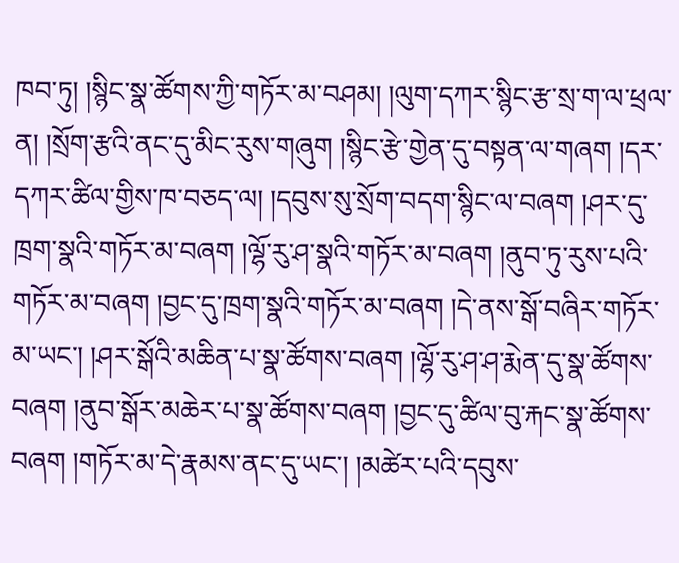ཁབ་ཏུ། །སྙིང་སྣ་ཚོགས་ཀྱི་གཏོར་མ་བཤམ། །ལུག་དཀར་སྙིང་རྩ་སྲ་ག་ལ་ཕྲལ་ན། །སྲོག་རྩའི་ནང་དུ་མིང་རུས་གཞུག །སྙིང་རྩེ་གྱེན་དུ་བསྟན་ལ་གཞག །དར་དཀར་ཚིལ་གྱིས་ཁ་བཅད་ལ། །དབུས་སུ་སྲོག་བདག་སྙིང་ལ་བཞག །ཤར་དུ་ཁྲག་སྣའི་གཏོར་མ་བཞག །ལྷོ་རུ་ཤ་སྣའི་གཏོར་མ་བཞག །ནུབ་ཏུ་རུས་པའི་གཏོར་མ་བཞག །བྱང་དུ་ཁྲག་སྣའི་གཏོར་མ་བཞག །དེ་ནས་སྒོ་བཞིར་གཏོར་མ་ཡང་། །ཤར་སྒོའི་མཆིན་པ་སྣ་ཚོགས་བཞག །ལྷོ་རུ་ཤ་ཤ་རྨེན་དུ་སྣ་ཚོགས་བཞག །ནུབ་སྒོར་མཆེར་པ་སྣ་ཚོགས་བཞག །བྱང་དུ་ཚིལ་བུ་རྐང་སྣ་ཚོགས་བཞག །གཏོར་མ་དེ་རྣམས་ནང་དུ་ཡང་། །མཚེར་པའི་དབུས་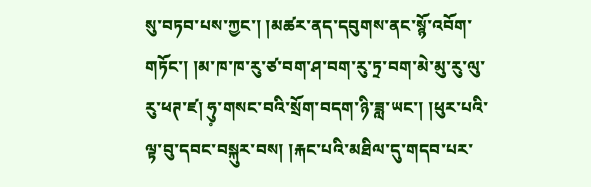སུ་བཏབ་པས་ཀྱང་། །མཚར་ནད་དབུགས་ནང་སྙོ་འབོག་གཏོང་། །མ་ཁ་ཁ་རུ་ཙ་བག་ཤ་བག་རུ་ཏྲ་བག་མེ་མུ་རུ་ལུ་རུ་ཕཊ་ཛ། ཧུ༷་གསང་བའི་སྲོག་བདག་ཉི་ཟླ་ཡང་། །ཕུར་པའི་ལྟ་བུ་དབང་བསྐུར་བས། །རྐང་པའི་མཐིལ་དུ་གདབ་པར་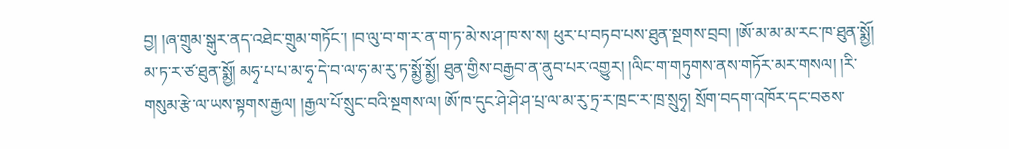བྱ། །ཞ་གྲུམ་སྒུར་ནད་འཐེང་གྲུམ་གཏོང་། །བ་ལུ་བ་ག་ར་ན་ག་ཏ་མེ་ས་ཤ་ཁ་ས་ས། ཕུར་པ་བཏབ་པས་ཐུན་སྔགས་བྲབ། །ཨོ་མ་མ་མ་རང་ཁ་ཐུན་སྨྱོ། མ་ཏ་ར་ཙ་ཐུན་སྨྱོ། མཧྭ་པ་པ་མ་ཧྭ་དེ་བ་ལ་ཧ་མ་རུ་ཏ་སྨྱོ་སྨྱོ། ཐུན་གྱིས་བརྒྱབ་ན་ནུབ་པར་འགྱུར། །ལིང་ག་གཏུགས་ནས་གཏོར་མར་གསལ། །རི་གསུམ་རྩེ་ལ་ཡས་སྟགས་རྒྱལ། །རྒྱལ་པོ་སྲུང་བའི་སྔགས་ལ། ཨོ་ཁ་དུང་ཤེ་ཤེ་ཤ་པྲ་ལ་མ་རུ་ཏྲ་ར་ཁྲང་ར་ཁྲ་སྲུཧྭ། སྲོག་བདག་འཁོར་དང་བཅས་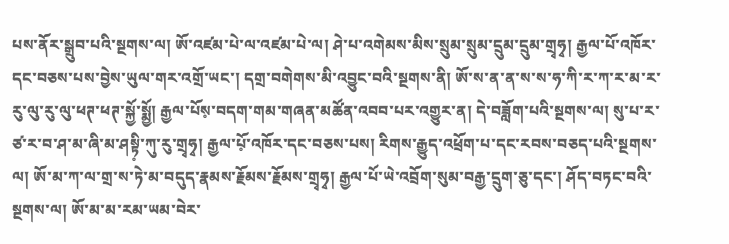པས་ནོར་སྒྲུབ་པའི་སྔགས་ལ། ཨོ་འཛམ་པེ་ལ་འཛམ་པེ་ལ། ཤེ་པ་འགེམས་མིས་སྲུམ་སྲུམ་དྲུམ་དྲུམ་གྲྭཧྭ། རྒྱལ་པོ་འཁོར་དང་བཅས་པས་བྱེས་ཡུལ་གར་འགྲོ་ཡང་། དགྲ་བགེགས་མི་འབྱུང་བའི་སྔགས་ནི། ཨོ་ས་ན་ན་ས་ས་ཧ་ཀི་ར་ཀ་ར་མ་ར་རུ་ལུ་རུ་ལུ་ཕཊ་ཕཊ་སྐྱོ་སྨྱོ། རྒྱལ་པོས༷་བདག་གམ་གཞན་མཚོན་འབབ་པར་འགྱུར་ན། དེ་བཟློག་པའི་སྔགས་ལ། སུ་པ་ར་ཙ་ར་བ་ཤ་མ་ཞི་མ་ཤསྟི༷་ཀུ་རུ་གྲྭཧྭ། རྒྱལ་པོ༷་འཁོར་དང་བཅས་པས། རིགས་རྒྱུད་འཕྲོག་པ་དང་རབས་བཅད་པའི་སྔགས་ལ། ཨོ་མ་ཀ་ལ་གྲ་ས་ཏེ་མ་བདུད་རྣམས་རྗོམས་རྗོམས་གྲྭཧྭ། རྒྱལ་པོ་ཡེ་འབྲོག་སུམ་བརྒྱ་དྲུག་ཅུ་དང་། ཤོད་བཏང་བའི་སྔགས་ལ། ཨོ་མ་མ་རམ་ཡམ་བེར་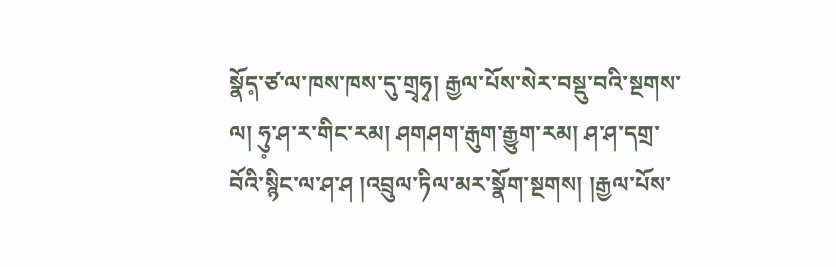སྣོད༷་ཙ་ལ་ཁས་ཁས་དུ་གྲྭཧྭ། རྒྱལ་པོས་སེར་བསྡུ་བའི་སྔགས་ལ། ཧུ༷་ཤ་ར་གིང་རམ། ཤགཤག་རྒུག་རྒྱུག་རམ། ཤ་ཤ་དགྲ་བོའི་སྙིང་ལ་ཤ་ཤ །འབྲུལ་ཏིལ་མར་སྣོག་སྔགས། །རྒྱལ་པོས་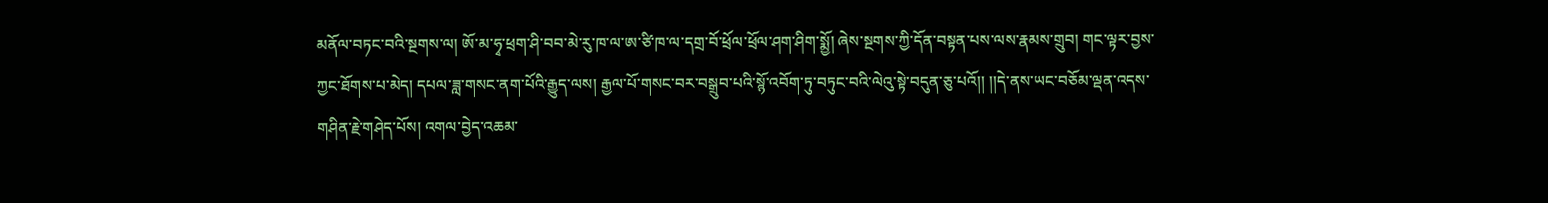མནོལ་བཏང་བའི་སྔགས་ལ། ཨོ་མ་ཧྭ་ཕྲག་ཤི་བབ་མེ་རུ་ཁ་ལ་ཨ་ཙི་ཁ་ལ་དགྲ་བོ་ཕྲོལ་ཕྲོལ་ཤག་ཤིག་སྨྱོ། ཞེས་སྔགས་ཀྱི་དོན་བསྟན་པས་ལས་རྣམས་གྲུབ། གང་ལྟར་བྱས་ཀྱང་ཐོགས་པ་མེད། དཔལ་ཟླ་གསང་ནག་པོའི་རྒྱུད་ལས། རྒྱལ་པོ་གསང་བར་བསྒྲུབ་པའི་སྙོ་འབོག་ཏུ་བཏུང་བའི་ལེའུ་སྟེ་བདུན་ཅུ་པའོ།། །།དེ་ནས་ཡང་བཅོམ་ལྡན་འདས་གཤིན་རྗེ་གཤེད་པོས། འགལ་བྱེད་འཆམ་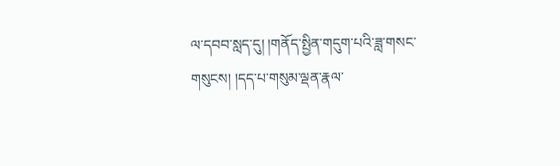ལ་དབབ་སླད་དུ། །གནོད་སྤྱིན་གདུག་པའི་ཟླ་གསང་གསུངས། །དད་པ་གསུམ་ལྡན་རྣལ་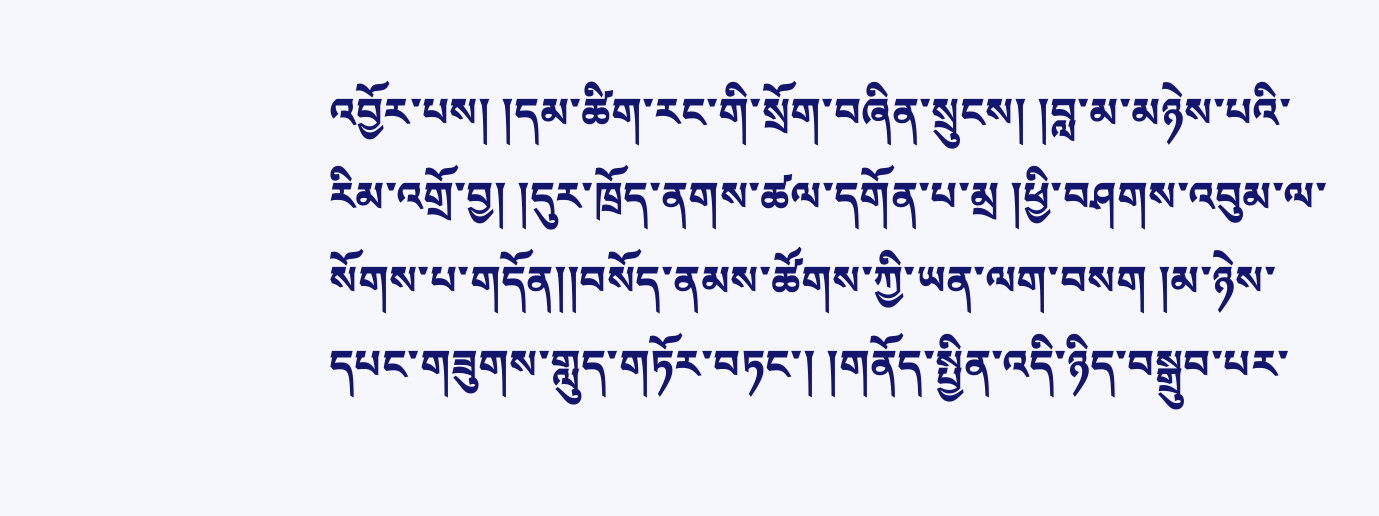འབྱོར་པས། །དམ་ཚིག་རང་གི་སྲོག་བཞིན་སྲུངས། །བླ་མ་མཉེས་པའི་རིམ་འགྲོ་བྱ། །དུར་ཁྲོད་ནགས་ཚལ་དགོན་པ་མྲ །ཕྱི་བཤགས་འབུམ་ལ་སོགས་པ་གདོན།།བསོད་ནམས་ཚོགས་ཀྱི་ཡན་ལག་བསག །མ་ཉེས་དཔང་གཟུགས་གླུད་གཏོར་བཏང་། །གནོད་སྤྱིན་འདི་ཉིད་བསྒྲུབ་པར་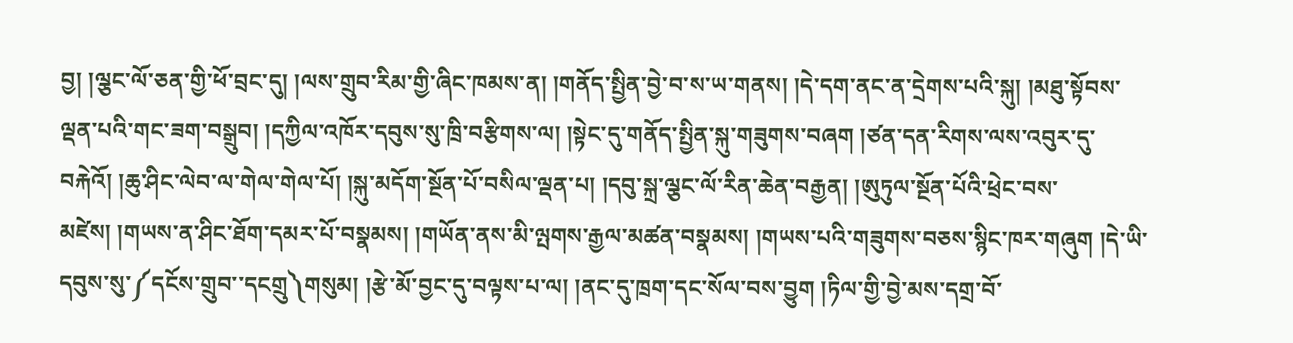བྱ། །ལྕང་ལོ་ཅན་གྱི་ཕོ་བྲང་དུ། །ལས་གྲུབ་རིམ་གྱི་ཞིང་ཁམས་ན། །གནོད་སྤྱིན་བྱེ་བ་ས་ཡ་གནས། །དེ་དག་ནང་ན་དྲེགས་པའི་སྐུ། །མཐུ་སྟོབས་ལྡན་པའི་གང་ཟག་བསྒྲུབ། །དཀྱིལ་འཁོར་དབུས་སུ་ཁྲི་བརྩིགས་ལ། །སྟེང་དུ་གནོད་སྤྱིན་སྐུ་གཟུགས་བཞག །ཙན་དན་རིགས་ལས་འབུར་དུ་བརྐེའོ། །ཆུ་ཤིང་ལེབ་ལ་གེལ་གེལ་པོ། །སྐུ་མདོག་སྔོན་པོ་བསིལ་ལྡན་པ། །དབུ་སྐྲ་ལྕང་ལོ་རིན་ཆེན་བརྒྱན། །ཨུཏུལ་སྔོན་པོའི་ཕྲེང་བས་མཛེས། །གཡས་ན་ཤིང་ཐོག་དམར་པོ་བསྣམས། །གཡོན་ནས་མི་ལྤགས་རྒྱལ་མཚན་བསྣམས། །གཡས་པའི་གཟུགས་བཅས་སྙིང་ཁར་གཞུག །དེ་ཡི་དབུས་སུ་༼དངོས་གྲུབ་་དངགྲུ༽གསུམ། །རྩེ་མོ་བྱང་དུ་བལྟས་པ་ལ། །ནང་དུ་ཁྲག་དང་སོལ་བས་བྱུག །ཏིལ་གྱི་བྱེ་མས་དགྲ་བོ་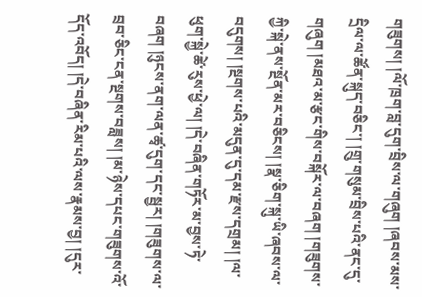གཟུགས། །ལོ་ཁྲག་བླ་དུག་བྲིས་ལ་གཞུག །ཞབས་མས་དྲིལ་ལ་ཚོན་སྐུད་བཅིང་། །གྲུ་གསུམ་བྲིས་པའི་ནང་དུ་གཞུག །མཐའ་མ་རྩང་གིས་བསྐོར་ལ་བཞག །གཟུགས་ཀྱི་སྐེ་ནས་སྔོན་མར་བཅིངས། །སྣ་ཅིག་སྐུ་ཡི་ཞབས་ལ་བདུགས། །སྔགས་པའི་མདུན་དུ་དམ་རྫས་དགྲམ། །ལ་ཕུག་སྐྱེ་ཚེ་རུས་ཕྱེ་ལ། །དེ་བཞིན་གཏོར་མ་བྱས་ཏེ་བཞག །ཉུངས་ནག་ལན་ཚྭ་དུག་དང་སྦྱར། །གཟུགས་ལ་བྲབ་ཅིང་ངན་སྔགས་བཟླས། །མ་ཉེས་དཔང་གཟུགས་འོ་དོད་འབོད། །དེ་བཞིན་རིམ་པའི་ལས་རྣམས་བྱ། །དུར་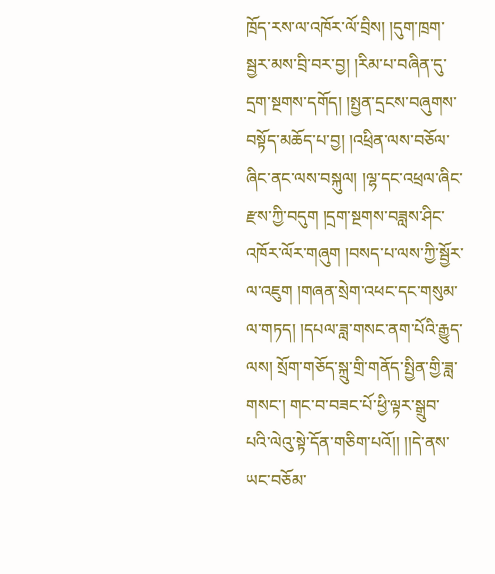ཁྲོད་རས་ལ་འཁོར་ལོ་བྲིས། །དུག་ཁྲག་སྦྱར་མས་བྲི་བར་བྱ། །རིམ་པ་བཞིན་དུ་དྲག་སྔགས་དགོད། །སྤྱན་དྲངས་བཞུགས་བསྟོད་མཆོད་པ་བྱ། །འཕྲིན་ལས་བཅོལ་ཞིང་ནང་ལས་བསྐུལ། །ལྷ་དང་འཕྲལ་ཞིང་རྫས་ཀྱི་བདུག །དྲག་སྔགས་བཟླས་ཤིང་འཁོར་ལོར་གཞུག །བསད་པ་ལས་ཀྱི་སྦྱོར་ལ་འཇུག །གཞན་སྲེག་འཕང་དང་གསུམ་ལ་གཏད། །དཔལ་ཟླ་གསང་ནག་པོའི་རྒྱུད་ལས། སྲོག་གཅོད་སྐྲུ་གྲི་གནོད་སྤྱིན་གྱི་ཟླ་གསང་། གང་བ་བཟང་པོ་ཕྱི་ལྟར་སྒྲུབ་པའི་ལེའུ་སྟེ་དོན་གཅིག་པའོ།། །།དེ་ནས་ཡང་བཅོམ་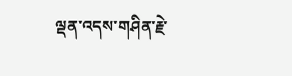ལྡན་འདས་གཤིན་རྗེ་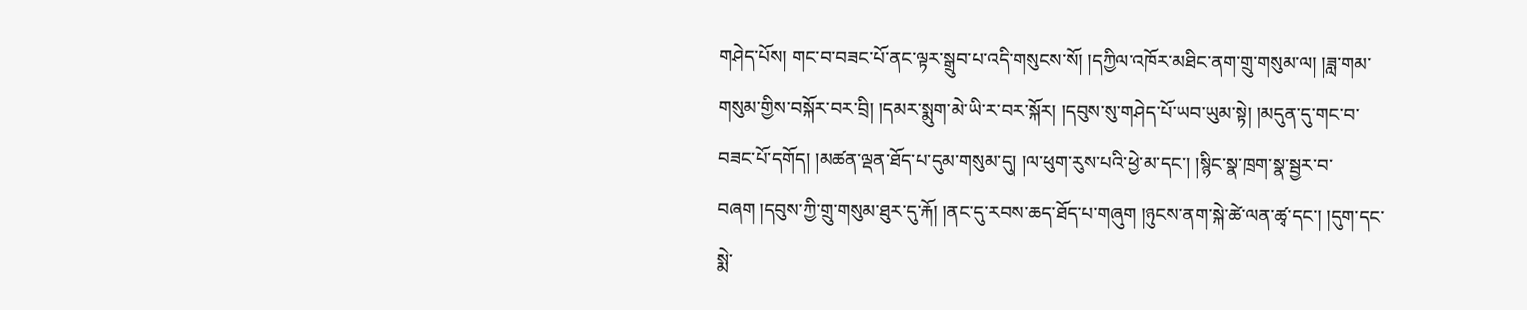གཤེད་པོས། གང་བ་བཟང་པོ་ནང་ལྟར་སྒྲུབ་པ་འདི་གསུངས་སོ། །དཀྱིལ་འཁོར་མཐིང་ནག་གྲུ་གསུམ་ལ། །ཟླ་གམ་གསུམ་གྱིས་བསྐོར་བར་བྲི། །དམར་སྨུག་མེ་ཡི་ར་བར་སྐོར། །དབུས་སུ་གཤེད་པོ་ཡབ་ཡུམ་སྟེ། །མདུན་དུ་གང་བ་བཟང་པོ་དགོད། །མཚན་ལྡན་ཐོད་པ་དུམ་གསུམ་དུ། །ལ་ཕུག་རུས་པའི་ཕྱེ་མ་དང་། །སྙིང་སྣ་ཁྲག་སྣ་སྦྱར་བ་བཞག །དབུས་ཀྱི་གྲུ་གསུམ་ཐུར་དུ་རྐོ། །ནང་དུ་རབས་ཆད་ཐོད་པ་གཞུག །ཉུངས་ནག་སྐེ་ཚེ་ལན་ཚྭ་དང་། །དུག་དང་སྨེ་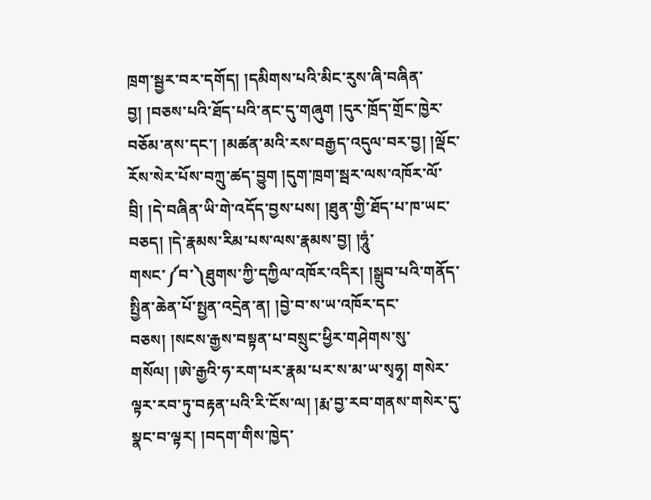ཁྲག་སྦྱར་བར་དགོད། །དམིགས་པའི་མིང་རུས་ཞི་བཞིན་བྱ། །བཅས་པའི་ཐོད་པའི་ནང་དུ་གཞུག །དུར་ཁྲོད་གྲོང་ཁྱེར་བཅོམ་ནས་དང་། །མཚན་མའི་རས་བརྒྱད་འདུལ་བར་བྱ། །ལྡོང་རོས་སེར་པོས་བཀྲུ་ཚད་བྱུག །དུག་ཁྲག་སྦར་ལས་འཁོར་ལོ་བྲི། །དེ་བཞིན་ཡི་གེ་འདོད་བྱས་པས། །ཐུན་གྱི་ཐོད་པ་ཁ་ཡང་བཅད། །དེ་རྣམས་རིམ་པས་ལས་རྣམས་བྱ། །ཧཱུཾ་གསང་༼བ་༽ཐུགས་ཀྱི་དཀྱིལ་འཁོར་འདིར། །སྒྲུབ་པའི་གནོད་སྤྱིན་ཆེན་པོ་སྤྱན་འདྲེན་ན། །བྱེ་བ་ས་ཡ་འཁོར་དང་བཅས། །སངས་རྒྱས་བསྟན་པ་བསྲུང་ཕྱིར་གཤེགས་སུ་གསོལ། །ཨེ་རྒྱའི་ཧ་རག་པར་རྣམ་པར་ས་མ་ཡ་སྭཧྭ། གསེར་ལྟར་རབ་ཏུ་བརྟན་པའི་རི་ངོས་ལ། །རྨ་བྱ་རབ་གནས་གསེར་དུ་སྣང་བ་ལྟར། །བདག་གིས་ཁྱེད་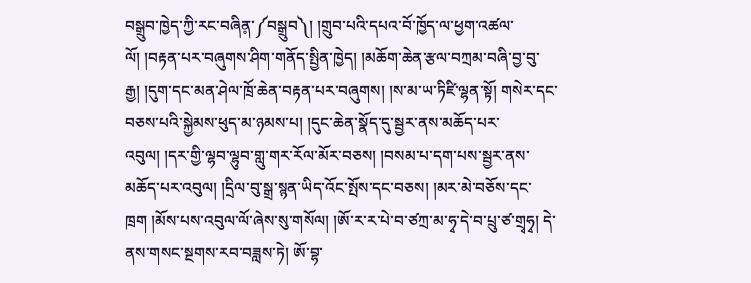བསྒྲུབ་ཁྱེད་ཀྱི་རང་བཞིན༷་༼བསྒྲུབ༽། །གྲུབ་པའི་དཔའ་བོ་ཁྱོད་ལ་ཕྱག་འཚལ་ལོ། །བརྟན་པར་བཞུགས་ཤིག་གནོད་སྤྱིན་ཁྱེད། །མཆོག་ཆེན་རྩལ་བཀྲམ་བཞི་བྱ་བུ་རྒྱ། །དུག་དང་མན་ཤེལ་ཁྲོ་ཆེན་བརྟན་པར་བཞུགས། །ས་མ་ཡ་ཏིཛི་ལྷན་སྟོ། གསེར་དང་བཅས་པའི་སྐྱེམས་ཕུད་མ་ཉམས་པ། །དུང་ཆེན་སྣོད་དུ་སྦྱར་ནས་མཆོད་པར་འབུལ། །དར་གྱི་ལྷབ་ལྷུབ་གླུ་གར་རོལ་མོར་བཅས། །བསམ་པ་དག་པས་སྦྱར་ནས་མཆོད་པར་འབུལ། །དྲིལ་བུ་སྒྲ་སྙན་ཡིད་འོང་སྤོས་དང་བཅས། །མར་མེ་བཅོས་དང་ཁྲག །མོས་པས་འབུལ་ལོ་ཞེས་སུ་གསོལ། །ཨོ་ར་ར་པེ་བ་ཙཀྲ་མ་ཧྭ་དེ་བ་པྲུ་ཙ་གྲྭཧྭ། དེ་ནས་གསང་སྔགས་རབ་བཟླས་ཏེ། ཨོ་བྷ་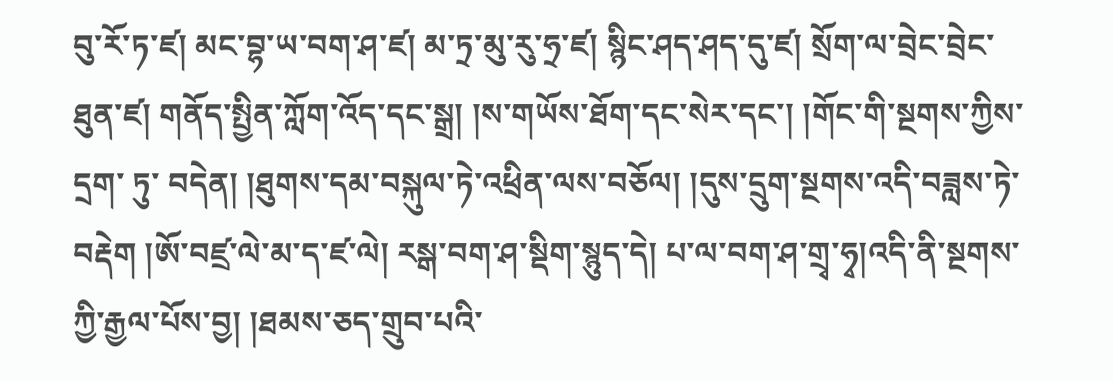བུ་རོ་ཏ་ཛ། མང་བྷ་ཡ་བག་ཤ་ཛ། མ་ཏྲ་མུ་རུ་ཧྲ་ཛ། སྙིང་ཤད་ཤད་དུ་ཛ། སྲོག་ལ་བྲེང་བྲེང་ཐུན་ཛ། གནོད་སྤྱིན་ཀློག་འོད་དང་སྒྲ། །ས་གཡོས་ཐོག་དང་སེར་དང་། །གོང་གི་སྔགས་ཀྱིས་དྲག་ ཏུ་ བདེན། །ཐུགས་དམ་བསྐུལ་ཏེ་འཕྲིན་ལས་བཅོལ། །དུས་དྲུག་སྔགས་འདི་བཟླས་ཏེ་བརྡེག །ཨོ་བཛྲ་ལེ་མ་ད་ཛ་ལེ། རསྒ་བག་ཤ་སྡིག་སྙུད་དེ། པ་ལ་བག་ཤ་གྲྭ་ཧྭ།འདི་ནི་སྔགས་ཀྱི་རྒྱལ་པོས་བྱ། །ཐམས་ཅད་གྲུབ་པའི་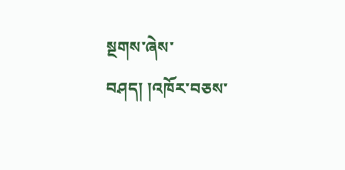སྔགས་ཞེས་བཤད། །འཁོར་བཅས་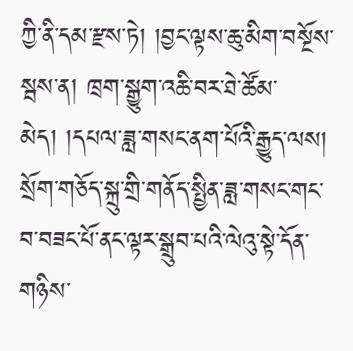ཀྱི་ནི་དམ་རྫས་ཏེ། །བྱང་ལྟས་ཆུ་མིག་བསྔོས་སྦས་ན། ཁྲག་སྒྱུག་འཆི་བར་ཐེ་ཚོམ་མེད། །དཔལ་ཟླ་གསང་ནག་པོའི་རྒྱུད་ལས། སྲོག་གཅོད་སྐྲུ་གྲི་གནོད་སྤྱིན་ཟླ་གསང་གང་བ་བཟང་པོ་ནང་ལྟར་སྒྲུབ་པའི་ལེའུ་སྟེ་དོན་གཉིས་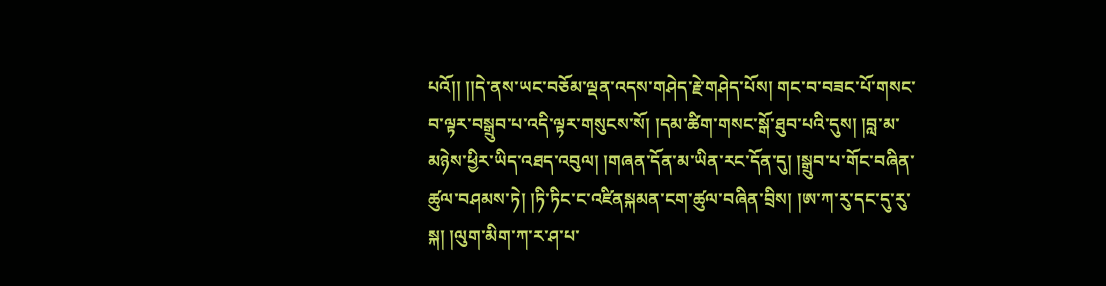པའོ།། །།དེ་ནས་ཡང་བཅོམ་ལྡན་འདས་གཤེད་རྗེ་གཤེད་པོས། གང་བ་བཟང་པོ་གསང་བ་ལྟར་བསྒྲུབ་པ་འདི་ལྟར་གསུངས་སོ། །དམ་ཚིག་གསང་སྒོ་ཐུབ་པའི་དུས། །བླ་མ་མཉེས་ཕྱིར་ཡིད་འཐད་འབུལ། །གཞན་དོན་མ་ཡིན་རང་དོན་དུ། །སྒྲུབ་པ་གོང་བཞིན་ཚུལ་བཤམས་ཏེ། །ཏི་ཏིང་ང་འཛིནསྐམན་ངག་ཚུལ་བཞིན་བྲིས། །ཨ་ཀ་རུ་དང་དུ་རུ་སྐ། །ལུག་མིག་ཀ་ར་ཤ་པ་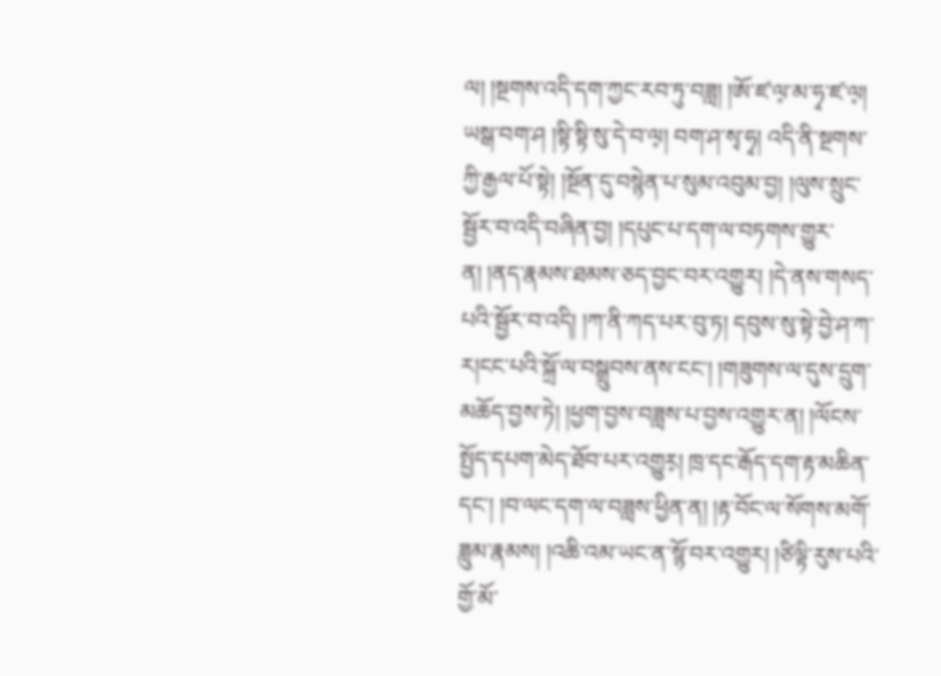ལ། །སྔགས་འདི་དག་ཀྱང་རབ་ཏུ་བཟླ། །ཨོ་ཛ་ལ༷་མ་ཧྭ་ཛ་ལ༷། ཡསྒ་བག་ཤ །སྟི་སྟི་སུ་དེ་བ་ལ༷། བག་ཤ་སྭ་ཧྭ། འདི་ནི་སྔགས་ཀྱི་རྒྱལ་པོ་སྟེ། །སྔོན་དུ་བསྙེན་པ་སུམ་འབུམ་བྱ། །ལུས་སྲུང་སྦྱོར་བ་འདི་བཞིན་བྱ། །དཔུང་པ་དག་ལ་བཏགས་གྱུར་ན། །ནད་རྣམས་ཐམས་ཅད་བྱང་བར་འགྱུར། །དེ་ནས་གསད་པའི་སྦྱོར་བ་འདི། །ཀ་ནི་ཀད་པར་བུ་ཏ། དབུས་སུ་སྟེ་བྱེ་ཤ་ཀ་ར།ངང་པའི་སྐྲོ་ལ་བསྒྲུབས་ནས་ངང་། །གཟུགས་ལ་དུས་དྲུག་མཆོད་བྱས་ཏེ། །ཕྱག་བྱས་བཟླས་པ་བྱས་འགྱུར་ན། །ལོངས་སྤྱོད་དཔག་མེད་ཐོབ་པར་འགྱུར༷། ཁྲ་དང་རྒོད་དག་རྟ་མཆིན་དང་། །བ་ལང་དག་ལ་བཟླས་ཕྱིན་ན། །རྟ་བོང་ལ་སོགས་མགོ་ཟླུམ་རྣམས། །འཆི་འམ་ཡང་ན་སྙོ་བར་འགྱུར། །ཙིལྟི་རུས་པའི་གྱོ་མོ་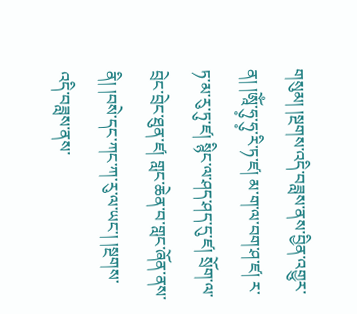གསུམ། །སྔགས་འདི་བཟླས་ནས་བྱིན་འགྱུར་ན། །ཨཱོཾ་ཧུ༷་ཧུ༷་རི་ཏ་ཛ། མ་ག་ལ་བག་ཤ་ཛ། ར་ཏ་མ་རུ་ཏུ་ཛ། སྙིང་ལ་ཤད་ཤད་དུ་ཛ། སྲོག་ལ་བྲེང་བྲེང་ཐུན་ཛ། གླང་ཆེན་བ་གླང་ཞོན་ནས་ནི། །བསེ་དང་ཀང་ཀ་རུ་ལ་ཡང་། །སྔགས་འདི་བཟླས་ནས་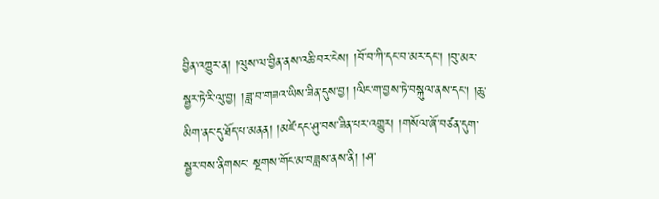བྱིན་འཀྱུར་ན། །ལུས་ལ་བྱིན་ནས་འཆི་བར་ངེས། །བོ་བ་ཀི་དང་བ་མར་དང་། །བུ་མར་སྦྱར་ཏེ་རི་ལུ་བྱ། །ཟླ་བ་གཟའ་ཡིས་ཟིན་དུས་བྱ། །ལིང་ག་བྱས་ཏེ་བསྐུལ་ནས་དང་། །ཆུ་མིག་ནང་དུ་ཐོད་པ་མནན། །མཛེ་དང་ཤུ་བས་ཟིན་པར་འགྱུར། །གསོལ་ཞོ་བཙན་དུག་སྦྱར་བས་ནིགསང་ སྔགས་གོང་མ་བཟླས་ནས་ནི། །ཤ་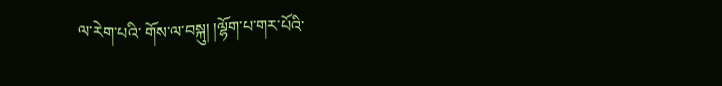ལ་རེག་པའི་ གོས་ལ་བསྐུ། །ལྷོག་པ་གར་པོའི་